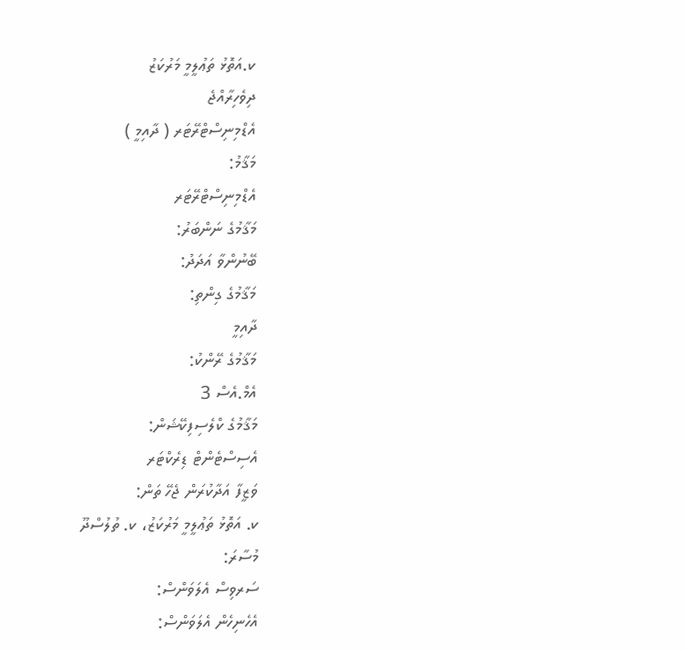ކ.އަތޮޅު ތަޢުލީމީ މަރުކަޒު
ދިވެހިރާއްޖެ
އެޑްމިނިސްޓްރޭޓަރ ( ދާއިމީ )
މަޤާމު:
އެޑްމިނިސްޓްރޭޓަރ
މަޤާމުގެ ނަންބަރު:
ބޭނުންވާ އަދަދު:
މަޤާމުގެ ގިންތި:
ދާއިމީ
މަޤާމުގެ ރޭންކު:
އެމް.އެސް 3
މަޤާމުގެ ކްލެސިފިކޭޝަން:
އެސިސްޓެންޓް ޑިރެކްޓަރ
ވަޒީފާ އަދާކުރަން ޖެހޭ ތަން:
ކ. އަތޮޅު ތަޢުލީމީ މަރުކަޒު، ކ. ތުލުސްދޫ
މުސާރަ:
ސަރވިސް އެލަވަންސް:
އެހެނިހެން އެލަވަންސް: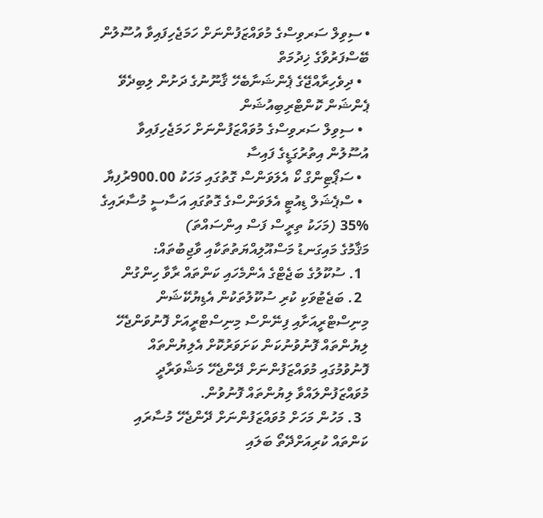• ސިވިލް ސަރވިސްގެ މުވައްޒަފުންނަށް ހަމަޖެހިފައިވާ އުސޫލުން ބޭސްފަރުވާގެ ޚިދުމަތް
  • ދިވެހިރާއްޖޭގެ ޕެންޝަނާބެހޭ ޤާނޫނުގެ ދަށުން ލިބިދެވޭ ޕެންޝަން ކޮންޓްރިބިއުޝަން
  • ސިވިލް ސަރވިސްގެ މުވައްޒަފުންނަށް ހަމަޖެހިފައިވާ އުސޫލުން އިތުރުގަޑީގެ ފައިސާ
  • ސަޕޯޓިންގް ކޯ އެލަވަންސް ގޮތުގައި މަހަކު 900.00ރުފިޔާ
  • ސްޕެޝަލް ޑިއުޓީ އެލަވަންސްގެ ގޮތުގައި އަސާސީ މުސާރައިގެ %35 (މަހަކު ތިރީސް ފަސް އިންސައްތަ)
މަޤާމުގެ މައިގަނޑު މަސްއޫލިއްޔަތުތަކާއި ވާޖިބުތައް:
  1. ސުކޫލުގެ ބަޖެޓްގެ އެންމެހައި ކަންތައް ރާވާ ހިންގުން
  2. ބަޖެޓުވަކި ކުރި ސުކޫލުތަކުން އެޑިޔުކޭޝަން މިނިސްޓްރީއަށާއި ފިނޭންސް މިނިސްޓްރީއަށް ފޮނުވަންޖެހޭ ލިޔުންތައް ފޮނުވުނުކަން ކަށަވަރުކޮށް އެލިޔުންތައް ފޮނުވުމުގައި މުވައްޒަފުންނަށް ދޭންޖެހޭ މަޝްވަރާދީ މުވައްޒަފުންލައްވާ ލިޔުންތައް ފޮނުވުން.
  3. މަހުން މަހަށް މުވައްޒަފުންނަށް ދޭންޖެހޭ މުސާރައި ކަންތައް ކުރިއަށްދޭތޯ ބަލައި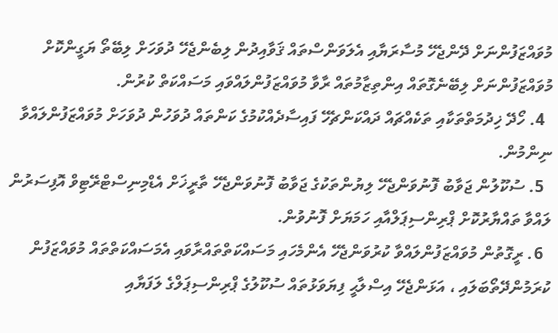މުވައްޒަފުންނަށް ދޭންޖެހޭ މުސާރަޔާއި އެލަވަންސްތައް ޤަވާއިދުން ލިބެންޖެހޭ ދުވަހަށް ލިބޭތޯ ޔަގީންކޮށް މުވައްޒަފުންނަށް ލިބޭނެގޮތައް އިންތިޒާމުތައް ރާވާ މުވައްޒަފުންލައްވައި މަސައްކަތް ކުރުން.
  4. ހޯދޭ ޚިދުމަތްތަކާއި ތަކެއްޗައް ދައްކަންޗެހޭ ފައިސާދެއްކުމުގެ ކަންތައް ދުވަހުން ދުވަހަށް މުވައްޒަފުންލައްވާ ނިންމުން.
  5. ސުކޫލުން ޖަވާބު ފޮނުވަންޖެހޭ ލިޔުންތަކުގެ ޖަވާބު ފޮނުވަންޖެހޭ ތާރީޚަށް އެޑްމިނިސްޓްރޭޓިވް އޮފިސަރުން ލައްވާ ތައްޔާރުކޮށް ޕްރިންސިޕަލްއާއި ހަމަޔަށް ފޮނުވުން.
  6. ރީގޮތުން މުވައްޒަފުންލައްވާ ކުރުވަންޖެހޭ އެންމެހައި މަސައްކަތްތައްރާވައި އެމަސައްކަތްތައް މުވައްޒަފުން ކުރަމުންދޭތޯބަލައި ، އަޅަންޖެހޭ އިސްލާޙީ ފިޔަވަޅުތައް ސުކޫލުގެ ޕްރިންސިޕަލްގެ ލަފަޔާއި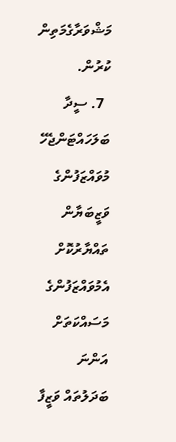މަޝްވަރާގެމަތިން ކުރުން.
  7. ސީދާ ބަލަހައްޓަންޖެހޭ މުވައްޒަފުންގެ ވަޒީބަޔާން ތައްޔާރުކޮށް އެމުވައްޒަފުންގެ މަސައްކަތަށް އަންނަ ބަދަލުތައް ވަޒީފާ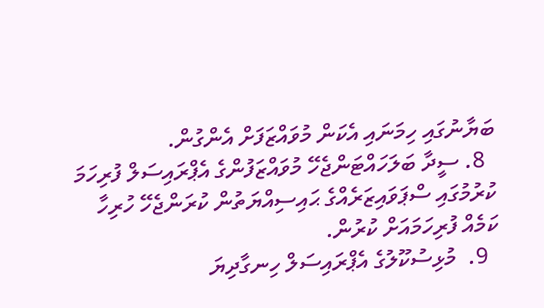ބަޔާނުގައި ހިމަނައި އެކަން މުވައްޒަފަށް އެންގުން.
  8. ސީދާ ބަލަހައްޓަންޖެހޭ މުވައްޒަފުންގެ އެޕްރައިސަލް ފުރިހަމަ ކުރުމުގައި ސްޕަވައިޒަރެއްގެ ޙައިސިއްޔަތުން ކުރަންޖެހޭ ހުރިހާ ކަމެއް ފުރިހަމައަށް ކުރުން.
  9.  މުޅިސުކޫލުގެ އެޕްރައިސަލް ހިނގާދިޔަ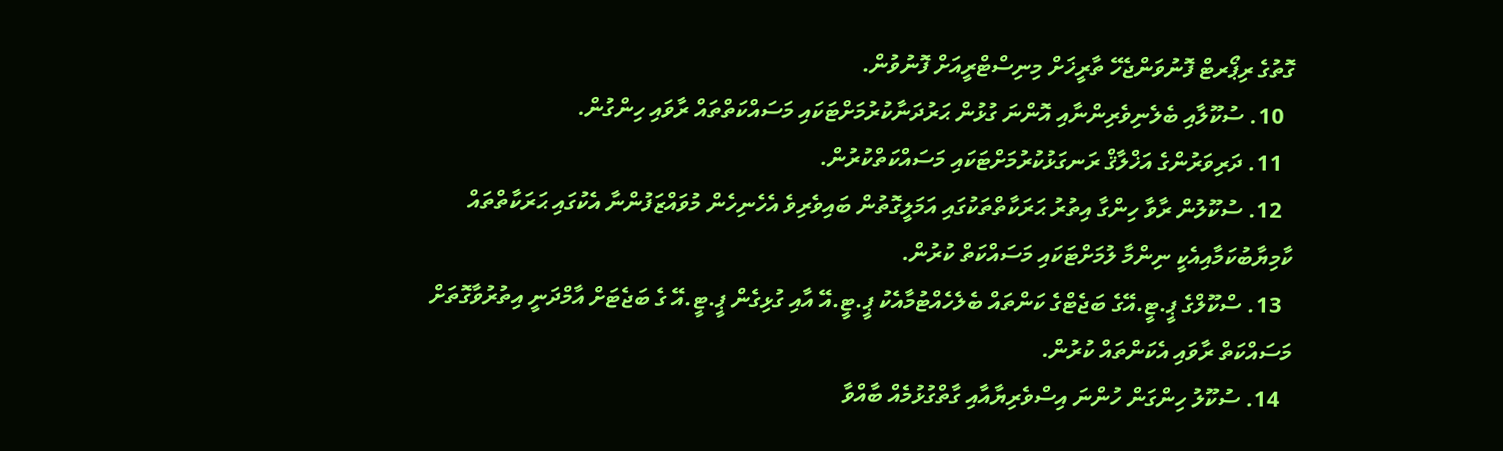ގޮތުގެ ރިޕޯރޓް ފޮނުވަންޖެހޭ ތާރީޚަށް މިނިސްޓްރީއަށް ފޮނުވުން.
  10. ސުކޫލާއި ބެލެނިވެރިންނާއި އޮންނަ ގުޅުން ޙަރުދަނާކުރުމަށްޓަކައި މަސައްކަތްތައް ރާވައި ހިންގުން.
  11. ދަރިވަރުންގެ އަޚްލާޤް ރަނގަޅުކުރުމަށްޓަކައި މަސައްކަތްކުރުން.
  12. ސުކޫލުން ރާވާ ހިންގާ އިތުރު ޙަރަކާތްތަކުގައި އަމަލީގޮތުން ބައިވެރިވެ އެހެނިހެން މުވައްޒަފުންނާ އެކުގައި ޙަރަކާތްތައް ކާމިޔާބުކަމާއިއެކީ ނިންމާ ލުމަށްޓަކައި މަސައްކަތް ކުރުން.
  13. ސްކޫލްގެ ޕީ.ޓީ.އޭގެ ބަޖެޓްގެ ކަންތައް ބެލެހެއްޓުމާއެކު ޕީ.ޓީ.އޭ އާއި ގުޅިގެން ޕީ.ޓީ.އޭ ގެ ބަޖެޓަށް އާމްދަނީ އިތުރުވާގޮތަށް މަސައްކަތް ރާވައި އެކަންތައް ކުރުން.
  14. ސުކޫލު ހިންގަން ހުންނަ އިސްވެރިޔާއާއި ގާތްގުޅުމެއް ބާއްވާ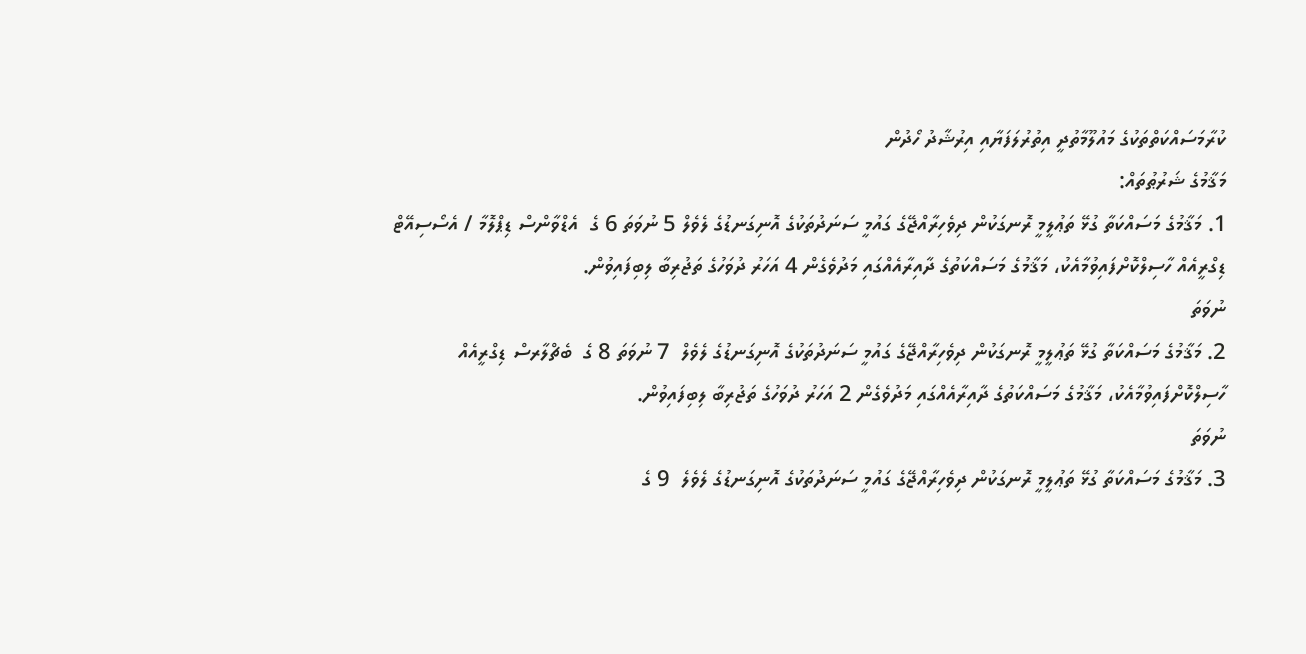ކުރާމަސައްކަތްތަކުގެ މައުލޫމާތުދީ އިތުރުލަފަޔާއި އިރުޝާދު ހޯދުން
މަޤާމުގެ ޝަރުޠުތައް:
1. މަޤާމުގެ މަސައްކަތާ ގުޅޭ ތަޢުލީމީ ރޮނގަކުން ދިވެހިރާއްޖޭގެ ގައުމީ ސަނަދުތަކުގެ އޮނިގަނޑުގެ ލެވެލް 5 ނުވަތަ 6 ގެ  އެޑްވާންސް ޑިޕްލޮމާ / އެސޯސިއޭޓް ޑިގްރީއެއް ހާސިލްކޮށްފައިވުމާއެކު، މަޤާމުގެ މަސައްކަތުގެ ދާއިރާއެއްގައި މަދުވެގެން 4 އަހަރު ދުވަހުގެ ތަޖުރިބާ ލިބިފައިވުން.
ނުވަތަ
2. މަޤާމުގެ މަސައްކަތާ ގުޅޭ ތަޢުލީމީ ރޮނގަކުން ދިވެހިރާއްޖޭގެ ގައުމީ ސަނަދުތަކުގެ އޮނިގަނޑުގެ ލެވެލް  7 ނުވަތަ 8 ގެ  ބެޗްލާރސް ޑިގްރީއެއް ހާސިލްކޮށްފައިވުމާއެކު، މަޤާމުގެ މަސައްކަތުގެ ދާއިރާއެއްގައި މަދުވެގެން 2 އަހަރު ދުވަހުގެ ތަޖުރިބާ ލިބިފައިވުން.
ނުވަތަ
3. މަޤާމުގެ މަސައްކަތާ ގުޅޭ ތަޢުލީމީ ރޮނގަކުން ދިވެހިރާއްޖޭގެ ގައުމީ ސަނަދުތަކުގެ އޮނިގަނޑުގެ ލެވެލެ  9 ގެ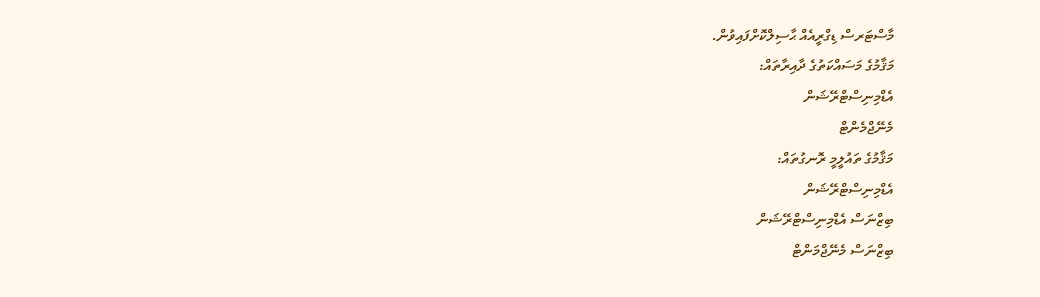މާސްޓަރސް ޑިގްރީއެއް ޙާސިލްކޮށްފައިވުން.
މަޤާމުގެ މަސައްކަތުގެ ދާއިރާތައް:
އެޑްމިނިސްޓްރޭޝަން
މެނޭޖްމެންޓް
މަޤާމުގެ ތައުލީމީ ރޮނގުތައް:
އެޑްމިނިސްޓްރޭޝަން
ބިޒްނަސް އެޑްމިނިސްޓްރޭޝަން
ބިޒްނަސް މެނޭޖްމަންޓް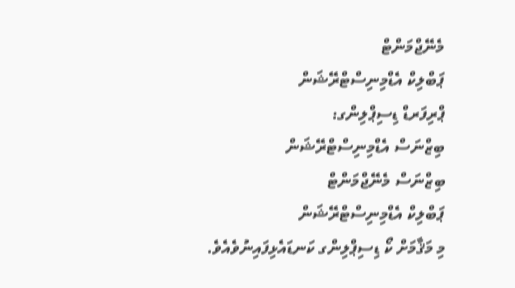މެނޭޖްމަންޓް
ޕަބްލިކް އެޑްމިނިސްޓްރޭޝަން
ޕްރިފަރޑް ޑިސިޕްލިންގ:
ބިޒްނަސް އެޑްމިނިސްޓްރޭޝަން
ބިޒްނަސް މެނޭޖްމަންޓް
ޕަބްލިކް އެޑްމިނިސްޓްރޭޝަން
މި މަޤާމަށް ކޯ ޑިސިޕްލިންގ ކަނޑައެޅިފައިނުވެއެވެ.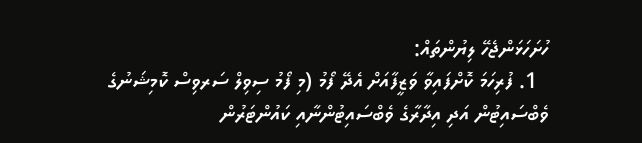ހުށަހަޅަންޖެހޭ ލިޔުންތައް:
  1. ފުރިހަމަ ކޮށްފައިވާ ވަޒީފާއަށް އެދޭ ފޯމު (މި ފޯމު ސިވިލް ސަރވިސް ކޮމިޝަނުގެ ވެބްސައިޓުން އަދި އިދާރާގެ ވެބްސައިޓުންނާއި ކައުންޓަރުން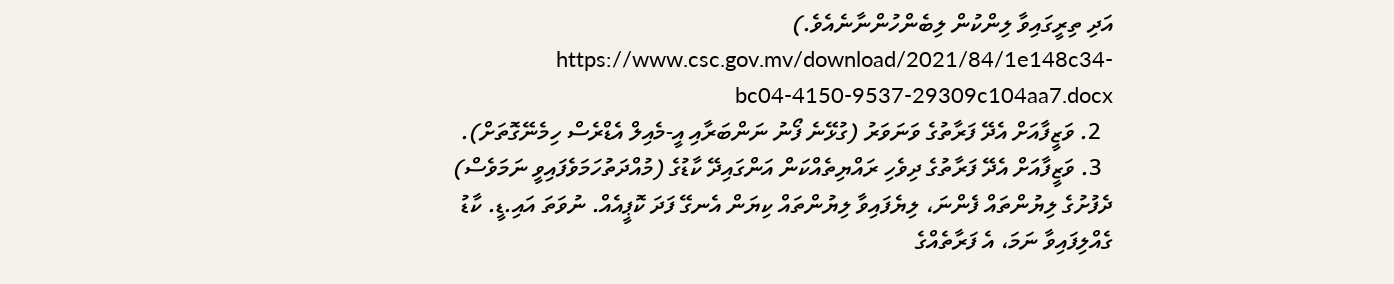އަދި ތިރީގައިވާ ލިންކުން ލިބެންހުންނާނެއެވެ.) https://www.csc.gov.mv/download/2021/84/1e148c34-bc04-4150-9537-29309c104aa7.docx
  2. ވަޒީފާއަށް އެދޭ ފަރާތުގެ ވަނަވަރު (ގުޅޭނެ ފޯނު ނަންބަރާއި އީ-މެއިލް އެޑްރެސް ހިމެނޭގޮތަށް).
  3. ވަޒީފާއަށް އެދޭ ފަރާތުގެ ދިވެހި ރައްޔިތެއްކަން އަންގައިދޭ ކާޑުގެ (މުއްދަތުހަމަވެފައިވީ ނަމަވެސް) ދެފުށުގެ ލިޔުންތައް ފެންނަ، ލިޔެފައިވާ ލިޔުންތައް ކިޔަން އެނގޭ ފަދަ ކޮޕީއެއް. ނުވަތަ އައި.ޑީ. ކާޑު ގެއްލިފައިވާ ނަމަ، އެ ފަރާތެއްގެ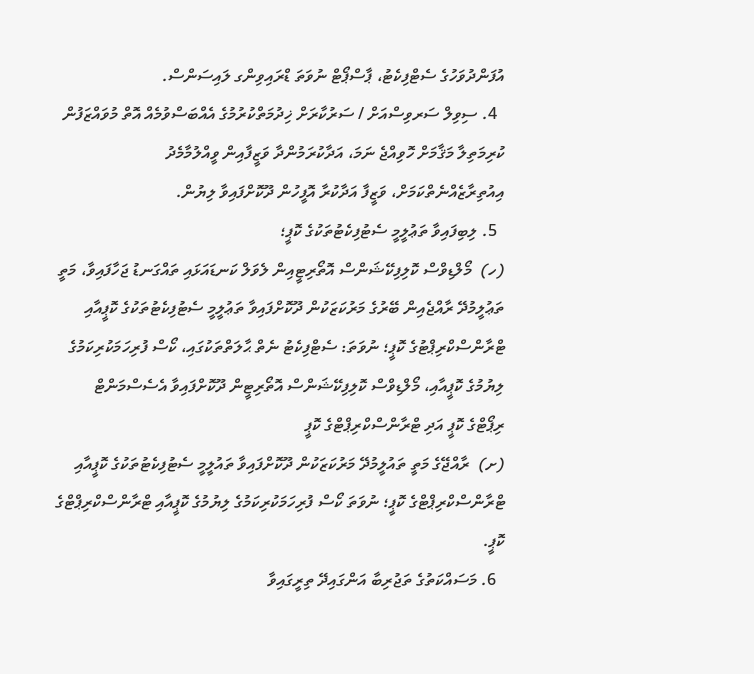އުފަންދުވަހުގެ ސެޓްފިކެޓު، ޕާސްޕޯޓް ނުވަތަ ޑްރައިވިންގ ލައިސަންސް.
  4. ސިވިލް ސަރވިސްއަށް / ސަރުކާރަށް ޚިދުމަތްކުރުމުގެ އެއްބަސްވުމެއް އޮތް މުވައްޒަފުން ކުރިމަތިލާ މަޤާމަށް ހޮވިއްޖެ ނަމަ، އަދާކުރަމުންދާ ވަޒީފާއިން ވީއްލުމާމެދު އިއުތިރާޒެއްނެތްކަމަށް، ވަޒީފާ އަދާކުރާ އޮފީހުން ދޫކޮށްފައިވާ ލިޔުން.
  5. ލިބިފައިވާ ތަޢުލީމީ ސެޓުފިކެޓުތަކުގެ ކޮޕީ؛
(ހ)  މޯލްޑިވްސް ކޮލިފިކޭޝަންސް އޮތޯރިޓީއިން ލެވަލް ކަނޑައަޅައި ތައްގަނޑު ޖަހާފައިވާ، މަތީ ތަޢުލީމުދޭ ރާއްޖެއިން ބޭރުގެ މަރުކަޒަކުން ދޫކޮށްފައިވާ ތަޢުލީމީ ސެޓުފިކެޓުތަކުގެ ކޮޕީއާއި ޓްރާންސްކްރިޕްޓުގެ ކޮޕީ؛ ނުވަތަ: ސެޓްފިކެޓު ނެތް ޙާލަތްތަކުގައި، ކޯސް ފުރިހަމަކުރިކަމުގެ ލިޔުމުގެ ކޮޕީއާއި، މޯލްޑިވްސް ކޮލިފިކޭޝަންސް އޮތޯރިޓީން ދޫކޮށްފައިވާ އެސެސްމަންޓް ރިޕޯޓްގެ ކޮޕީ އަދި ޓްރާންސްކްރިޕްޓްގެ ކޮޕީ
(ށ)  ރާއްޖޭގެ މަތީ ތައުލީމުދޭ މަރުކަޒަކުން ދޫކޮށްފައިވާ ތައުލީމީ ސެޓުފިކެޓުތަކުގެ ކޮޕީއާއި ޓްރާންސްކްރިޕްޓްގެ ކޮޕީ؛ ނުވަތަ ކޯސް ފުރިހަމަކުރިކަމުގެ ލިޔުމުގެ ކޮޕީއާއި ޓްރާންސްކްރިޕްޓްގެ ކޮޕީ.
  6. މަސައްކަތުގެ ތަޖުރިބާ އަންގައިދޭ ތިރީގައިވާ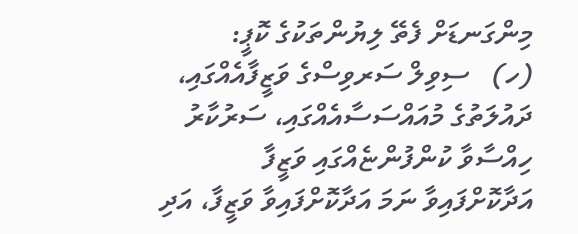މިންގަނޑަށް ފެތޭ ލިޔުންތަކުގެ ކޮޕީ:
(ހ)   ސިވިލް ސަރވިސްގެ ވަޒީފާއެއްގައި، ދައުލަތުގެ މުއައްސަސާއެއްގައި، ސަރުކާރު ހިއްސާވާ ކުންފުންޏެއްގައި ވަޒީފާ އަދާކޮށްފައިވާ ނަމަ އަދާކޮށްފައިވާ ވަޒީފާ، އަދި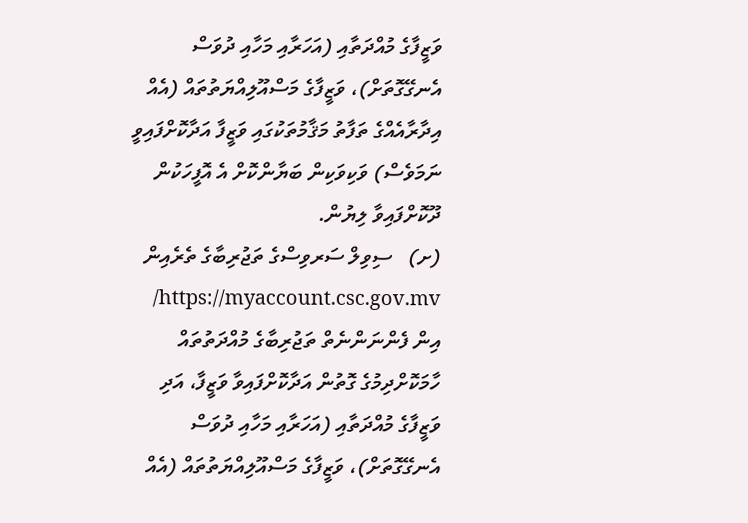ވަޒީފާގެ މުއްދަތާއި (އަހަރާއި މަހާއި ދުވަސް އެނގޭގޮތަށް)، ވަޒީފާގެ މަސްއޫލިއްޔަތުތައް (އެއް އިދާރާއެއްގެ ތަފާތު މަޤާމުތަކުގައި ވަޒީފާ އަދާކޮށްފައިވީ ނަމަވެސް) ވަކިވަކިން ބަޔާންކޮށް އެ އޮފީހަކުން ދޫކޮށްފައިވާ ލިޔުން.
(ށ)   ސިވިލް ސަރވިސްގެ ތަޖުރިބާގެ ތެރެއިން https://myaccount.csc.gov.mv/ އިން ފެންނަންނެތް ތަޖުރިބާގެ މުއްދަތުތައް ހާމަކޮށްދިމުގެ ގޮތުން އަދާކޮށްފައިވާ ވަޒީފާ، އަދި ވަޒީފާގެ މުއްދަތާއި (އަހަރާއި މަހާއި ދުވަސް އެނގޭގޮތަށް)، ވަޒީފާގެ މަސްއޫލިއްޔަތުތައް (އެއް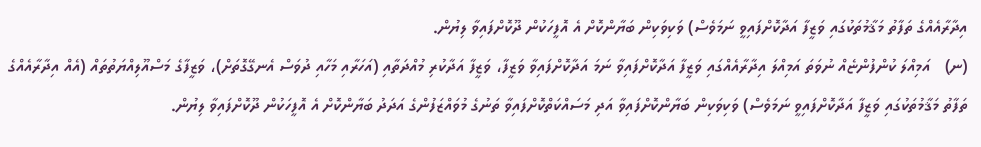އިދާރާއެއްގެ ތަފާތު މަޤާމުތަކުގައި ވަޒީފާ އަދާކޮށްފައިވީ ނަމަވެސް) ވަކިވަކިން ބަޔާންކޮށް އެ އޮފީހަކުން ދޫކޮށްފައިވާ ލިޔުން.
(ނ)   އަމިއްލަ ކުންފުންޏެއް ނުވަތަ އަމިއްލަ އިދާރާއެއްގައި ވަޒީފާ އަދާކޮށްފައިވާ ނަމަ އަދާކޮށްފައިވާ ވަޒީފާ، ވަޒީފާ އަދާކުރި މުއްދަތާއި (އަހަރާއި މަހާއި ދުވަސް އެނގޭގޮތަށް)، ވަޒީފާގެ މަސްއޫލިއްޔަތުތައް (އެއް އިދާރާއެއްގެ ތަފާތު މަޤާމުތަކުގައި ވަޒީފާ އަދާކޮށްފައިވީ ނަމަވެސް) ވަކިވަކިން ބަޔާންކޮށްފައިވާ އަދި މަސައްކަތްކޮށްފައިވާ ތަނުގެ މުވައްޒަފުންގެ އަދަދު ބަޔާންކޮށް އެ އޮފީހަކުން ދޫކޮށްފައިވާ ލިޔުން.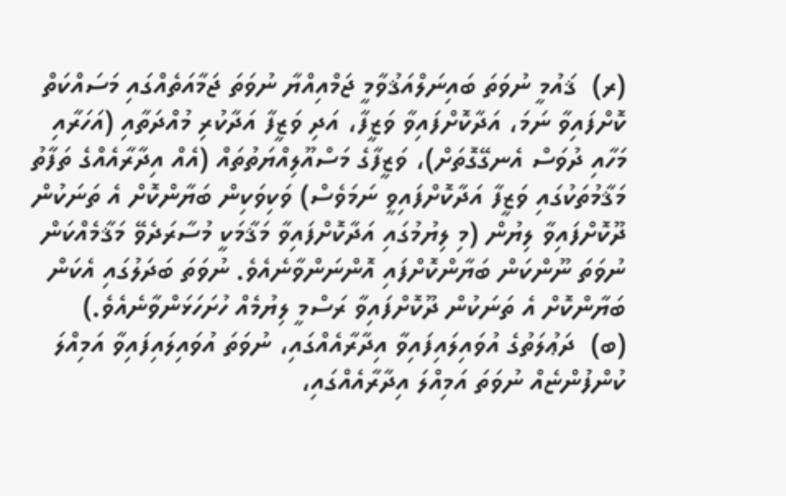(ރ)  ޤައުމީ ނުވަތަ ބައިނަލްއަޤުވާމީ ޖަމްއިއްޔާ ނުވަތަ ޖަމާއަތެއްގައި މަސައްކަތް ކޮށްފައިވާ ނަމަ، އަދާކޮށްފައިވާ ވަޒީފާ، އަދި ވަޒީފާ އަދާކުރި މުއްދަތާއި (އަހަރާއި މަހާއި ދުވަސް އެނގޭގޮތަށް)، ވަޒީފާގެ މަސްއޫލިއްޔަތުތައް (އެއް އިދާރާއެއްގެ ތަފާތު މަޤާމުތަކުގައި ވަޒީފާ އަދާކޮށްފައިވީ ނަމަވެސް) ވަކިވަކިން ބަޔާންކޮށް އެ ތަނަކުން ދޫކޮށްފައިވާ ލިޔުން (މި ލިޔުމުގައި އަދާކޮށްފައިވާ މަޤާމަކީ މުސާރަދެވޭ މަޤާމެއްކަން ނުވަތަ ނޫންކަން ބަޔާންކޮށްފައި އޮންނަންވާނެއެވެ. ނުވަތަ ބަދަލުގައި އެކަން ބަޔާންކޮށް އެ ތަނަކުން ދޫކޮށްފައިވާ ރަސްމީ ލިޔުމެއް ހުށަހަޅަންވާނެއެވެ.)
(ބ)  ދަޢުލަތުގެ އުވައިލައިފައިވާ އިދާރާއެއްގައި، ނުވަތަ އުވައިލައިފައިވާ އަމިއްލަ ކުންފުންޏެއް ނުވަތަ އަމިއްލަ އިދާރާއެއްގައި،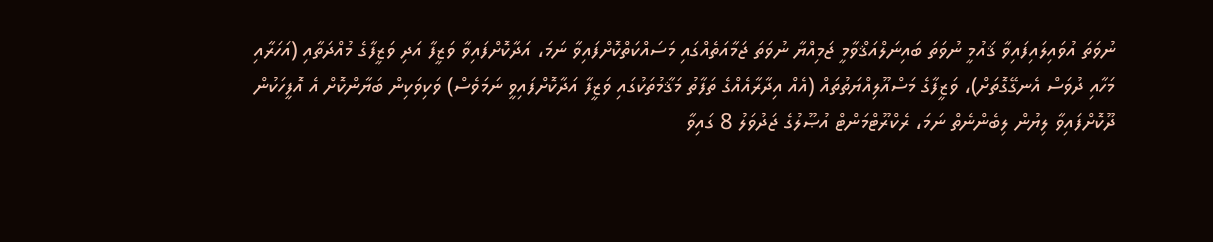ނުވަތަ އުވައިލައިފައިވާ ޤައުމީ ނުވަތަ ބައިނަލްއަޤްވާމީ ޖަމިއްޔާ ނުވަތަ ޖަމާއަތެއްގައި މަސައްކަތްކޮށްފައިވާ ނަމަ، އަދާކޮށްފައިވާ ވަޒީފާ އަދި ވަޒީފާގެ މުއްދަތާއި (އަހަރާއި މަހާއި ދުވަސް އެނގޭގޮތަށް)، ވަޒީފާގެ މަސްއޫލިއްޔަތުތައް (އެއް އިދާރާއެއްގެ ތަފާތު މަޤާމުތަކުގައި ވަޒީފާ އަދާކޮށްފައިވީ ނަމަވެސް) ވަކިވަކިން ބަޔާންކޮށް އެ އޮފީހަކުން ދޫކޮށްފައިވާ ލިޔުން ލިބެންނެތް ނަމަ، ރެކްރޫޓްމަންޓް އުޞޫލުގެ ޖަދުވަލު 8 ގައިވާ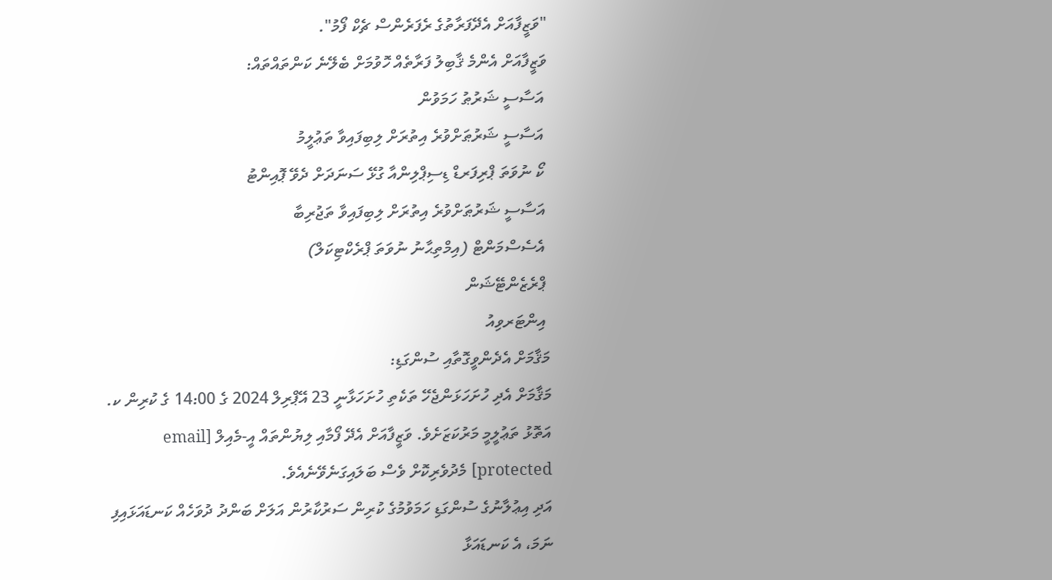"ވަޒީފާއަށް އެދޭފަރާތުގެ ރެފަރެންސް ޗެކް ފޯމު".
ވަޒީފާއަށް އެންމެ ޤާބިލު ފަރާތެއް ހޮވުމަށް ބެލޭނެ ކަންތައްތައް:
 އަސާސީ ޝަރުޠު ހަމަވުން
 އަސާސީ ޝަރުޠަށްވުރެ އިތުރަށް ލިބިފައިވާ ތަޢުލީމު
 ކޯ ނުވަތަ ޕްރިފަރޑް ޑިސިޕްލިންއާ ގުޅޭ ސަނަދަށް ދެވޭ ޕޮއިންޓު
 އަސާސީ ޝަރުޠަށްވުރެ އިތުރަށް ލިބިފައިވާ ތަޖުރިބާ
 އެސެސްމަންޓް (އިމްތިޙާނު ނުވަތަ ޕްރެކްޓިކަލް)
 ޕްރެޒެންޓޭޝަން
 އިންޓަރވިއު
މަޤާމަށް އެދެންވީގޮތާއި ސުންގަޑި:
މަޤާމަށް އެދި ހުށަހަޅަންޖެހޭ ތަކެތި ހުށަހަޅާނީ 23 އޭޕްރިލް 2024 ގެ 14:00 ގެ ކުރިން ކ. އަތޮޅު ތަޢުލީމީ މަރުކަޒަށެވެ. ވަޒީފާއަށް އެދޭ ފޯމާއި ލިޔުންތައް އީ-މެއިލް [email protected] މެދުވެރިކޮށް ވެސް ބަލައިގަނެވޭނެއެވެ.
އަދި އިޢުލާނުގެ ސުންގަޑި ހަމަވުމުގެ ކުރިން ސަރުކާރުން އަލަށް ބަންދު ދުވަހެއް ކަނޑައަޅައިފި ނަމަ، އެ ކަނޑައަޅާ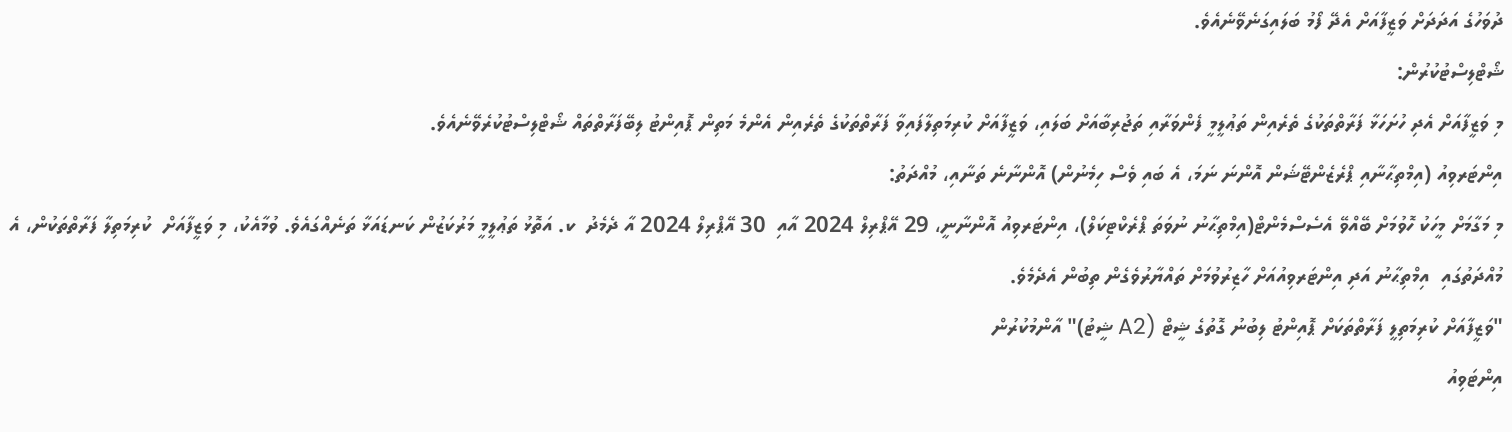ދުވަހުގެ އަދަދަށް ވަޒީފާއަށް އެދޭ ފޯމު ބަލައިގަނެވޭނެއެވެ.
ޝޯޓްލިސްޓުކުރުން:
މި ވަޒީފާއަށް އެދި ހުށަހަޅާ ފަރާތްތަކުގެ ތެރެއިން ތަޢުލީމީ ފެންވަރާއި ތަޖުރިބާއަށް ބަލައި، ވަޒީފާއަށް ކުރިމަތިލާފައިވާ ފަރާތްތަކުގެ ތެރެއިން އެންމެ މަތިން ޕޮއިންޓު ލިބޭފަރާތްތައް ޝޯޓްލިސްޓުކުރެވޭނެއެވެ.
އިންޓަރވިއު (އިމްތިޙާނާއި ޕްރެޒެންޓޭޝަން އޮންނަ ނަމަ، އެ ބައި ވެސް ހިމެނުން) އޮންނާނެ ތަނާއި، މުއްދަތު:
މި މަގާމަށް މީހަކު ހޮވުމަށް ބޭއްވޭ އެސެސްމެންޓް(އިމްތިޙާނު ނުވަތަ ޕްރެކްޓިކަލް)، އިންޓަރވިއު އޮންނާނީ، 29 އޭޕްރިލް 2024 އާއި  30 އޭޕްރިލް 2024 އާ ދެމެދު  ކ. އަތޮޅު ތަޢުލީމީ މަރުކަޒުން ކަނޑައަޅާ ތަނެއްގައެވެ. ވުމާއެކު، މި ވަޒީފާއަށް  ކުރިމަތިލާ ފަރާތްތަކުން، އެ މުއްދަތުގައި  އިމްތިޙާނު އަދި އިންޓަރވިއުއަށް ހާޒިރުވުމަށް ތައްޔާރުވެގެން ތިބުން އެދެމެވެ.
"ވަޒީފާއަށް ކުރިމަތިލީ ފަރާތްތަކަށް ޕޮއިންޓު ލިބުނު ގޮތުގެ ޝީޓް (A2 ޝީޓު)" އާންމުކުރުން
އިންޓަވިއު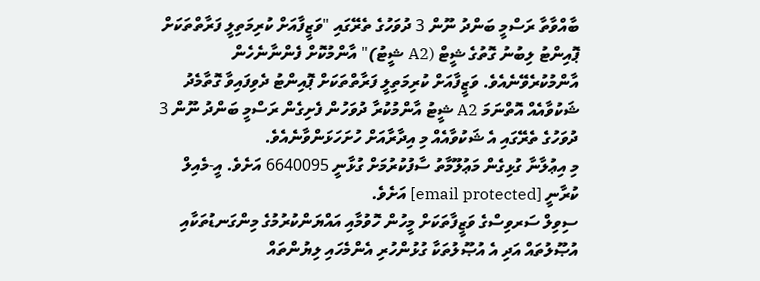ބާއްވާތާ ރަސްމީ ބަންދު ނޫން 3 ދުވަހުގެ ތެރޭގައި "ވަޒީފާއަށް ކުރިމަތިލީ ފަރާތްތަކަށް ޕޮއިންޓު ލިބުނު ގޮތުގެ ޝީޓް (A2 ޝީޓު)" އާންމުކޮށް ފެންނާނެހެން އާންމުކުރެވޭނެއެވެ. ވަޒީފާއަށް ކުރިމަތިލީ ފަރާތްތަކަށް ޕޮއިންޓު ދެވިފައިވާ ގޮތާމެދު ޝަކުވާއެއް އޮތްނަމަ A2 ޝީޓު އާންމުކުރާ ދުވަހުން ފެށިގެން ރަސްމީ ބަންދު ނޫން 3 ދުވަހުގެ ތެރޭގައި އެ ޝަކުވާއެއް މި އިދާރާއަށް ހުށަހަޅަންވާނެއެވެ.
މި އިޢުލާނާ ގުޅިގެން މަޢުލޫމާތު ސާފުކުރުމަށް ގުޅާނީ 6640095 އަށެވެ. އީ-މެއިލް ކުރާނީ [email protected] އަށެވެ.
ސިވިލް ސަރވިސްގެ ވަޒީފާތަކަށް މީހުން ހޮވުމާއި އައްޔަންކުރުމުގެ މިންގަނޑުތަކާއި އުޞޫލުތައް އަދި އެ އުޞޫލުތަކާ ގުޅުންހުރި އެންމެހައި ލިޔުންތައް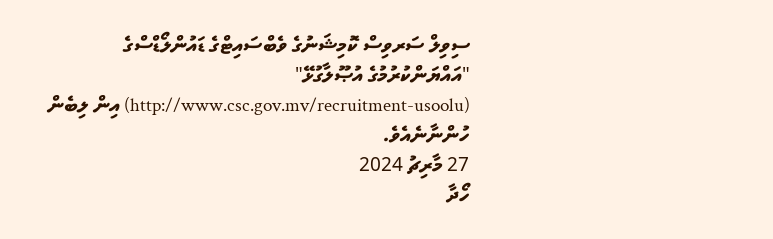ސިވިލް ސަރވިސް ކޮމިޝަނުގެ ވެބްސައިޓްގެ ޑައުންލޯޑްސްގެ "އައްޔަންކުރުމުގެ އުޞޫލާގުޅޭ" (http://www.csc.gov.mv/recruitment-usoolu) އިން ލިބެން ހުންނާނެއެވެ.
27 މާރިޗު 2024
ހޯދާ